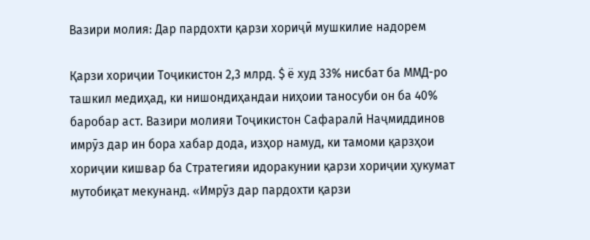Вазири молия: Дар пардохти қарзи хориҷӣ мушкилие надорем

Қарзи хориҷии Тоҷикистон 2,3 млрд. $ ё худ 33% нисбат ба ММД-ро ташкил медиҳад, ки нишондиҳандаи ниҳоии таносуби он ба 40% баробар аст. Вазири молияи Тоҷикистон Сафаралӣ Наҷмиддинов имрӯз дар ин бора хабар дода, изҳор намуд, ки тамоми қарзҳои хориҷии кишвар ба Стратегияи идоракунии қарзи хориҷии ҳукумат мутобиқат мекунанд. «Имрӯз дар пардохти қарзи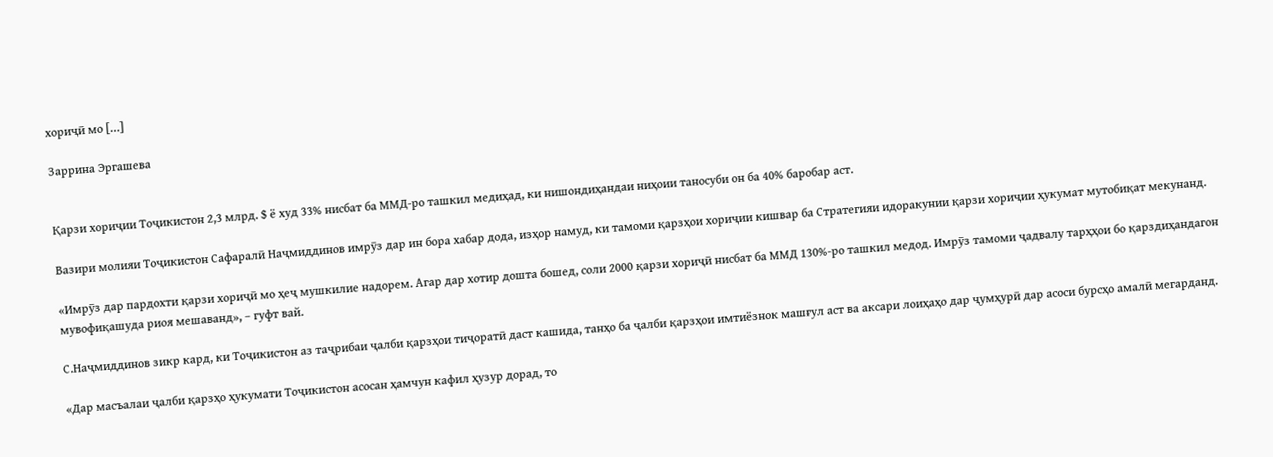хориҷӣ мо […]

Заррина Эргашева


Қарзи хориҷии Тоҷикистон 2,3 млрд. $ ё худ 33% нисбат ба ММД-ро ташкил медиҳад, ки нишондиҳандаи ниҳоии таносуби он ба 40% баробар аст.

Вазири молияи Тоҷикистон Сафаралӣ Наҷмиддинов имрӯз дар ин бора хабар дода, изҳор намуд, ки тамоми қарзҳои хориҷии кишвар ба Стратегияи идоракунии қарзи хориҷии ҳукумат мутобиқат мекунанд.

«Имрӯз дар пардохти қарзи хориҷӣ мо ҳеҷ мушкилие надорем. Агар дар хотир дошта бошед, соли 2000 қарзи хориҷӣ нисбат ба ММД 130%-ро ташкил медод. Имрӯз тамоми ҷадвалу тарҳҳои бо қарздиҳандагон мувофиқашуда риоя мешаванд», – гуфт вай.

С.Наҷмиддинов зикр кард, ки Тоҷикистон аз таҷрибаи ҷалби қарзҳои тиҷоратӣ даст кашида, танҳо ба ҷалби қарзҳои имтиёзнок машғул аст ва аксари лоиҳаҳо дар ҷумҳурӣ дар асоси бурсҳо амалӣ мегарданд.

«Дар масъалаи ҷалби қарзҳо ҳукумати Тоҷикистон асосан ҳамчун кафил ҳузур дорад, то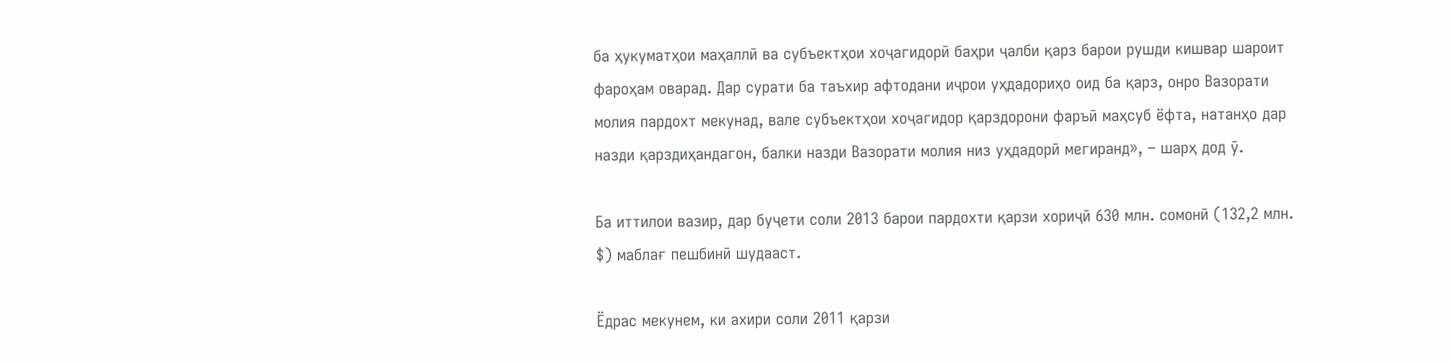ба ҳукуматҳои маҳаллӣ ва субъектҳои хоҷагидорӣ баҳри ҷалби қарз барои рушди кишвар шароит фароҳам оварад. Дар сурати ба таъхир афтодани иҷрои уҳдадориҳо оид ба қарз, онро Вазорати молия пардохт мекунад, вале субъектҳои хоҷагидор қарздорони фаръӣ маҳсуб ёфта, натанҳо дар назди қарздиҳандагон, балки назди Вазорати молия низ уҳдадорӣ мегиранд», – шарҳ дод ӯ.

Ба иттилои вазир, дар буҷети соли 2013 барои пардохти қарзи хориҷӣ 630 млн. сомонӣ (132,2 млн. $) маблағ пешбинӣ шудааст.

Ёдрас мекунем, ки ахири соли 2011 қарзи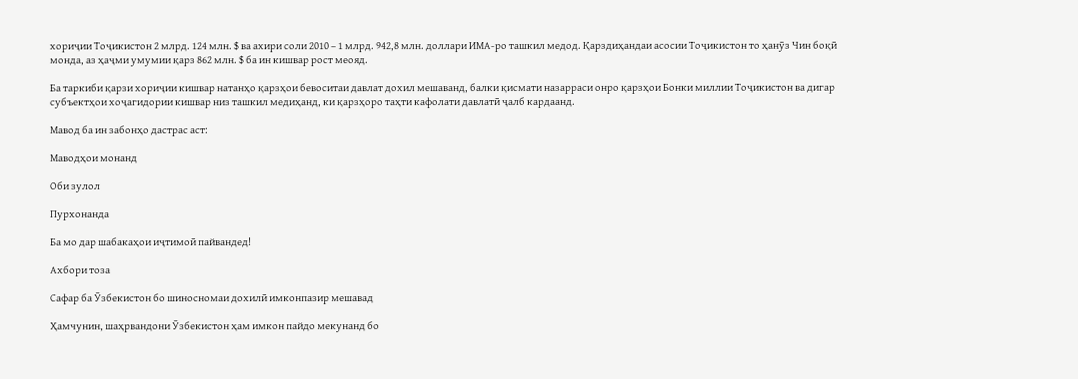хориҷии Тоҷикистон 2 млрд. 124 млн. $ ва ахири соли 2010 – 1 млрд. 942,8 млн. доллари ИМА-ро ташкил медод. Қарздиҳандаи асосии Тоҷикистон то ҳанӯз Чин боқӣ монда, аз ҳаҷми умумии қарз 862 млн. $ ба ин кишвар рост меояд.

Ба таркиби қарзи хориҷии кишвар натанҳо қарзҳои бевоситаи давлат дохил мешаванд, балки қисмати назарраси онро қарзҳои Бонки миллии Тоҷикистон ва дигар субъектҳои хоҷагидории кишвар низ ташкил медиҳанд, ки қарзҳоро таҳти кафолати давлатӣ ҷалб кардаанд.

Мавод ба ин забонҳо дастрас аст:

Маводҳои монанд

Оби зулол

Пурхонанда

Ба мо дар шабакаҳои иҷтимоӣ пайвандед!

Ахбори тоза

Сафар ба Ӯзбекистон бо шиносномаи дохилӣ имконпазир мешавад

Ҳамчунин, шаҳрвандони Ӯзбекистон ҳам имкон пайдо мекунанд бо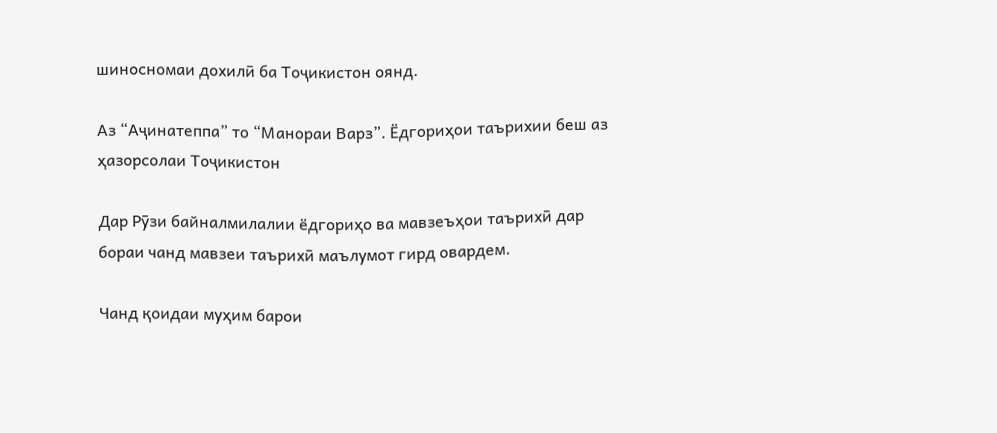шиносномаи дохилӣ ба Тоҷикистон оянд.

Аз “Аҷинатеппа” то “Манораи Варз”. Ёдгориҳои таърихии беш аз ҳазорсолаи Тоҷикистон

Дар Рӯзи байналмилалии ёдгориҳо ва мавзеъҳои таърихӣ дар бораи чанд мавзеи таърихӣ маълумот гирд овардем.

Чанд қоидаи муҳим барои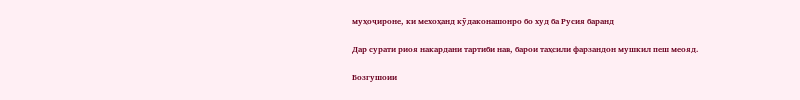муҳоҷироне, ки мехоҳанд кӯдаконашонро бо худ ба Русия баранд

Дар сурати риоя накардани тартиби нав, барои таҳсили фарзандон мушкил пеш меояд.

Бозгушоии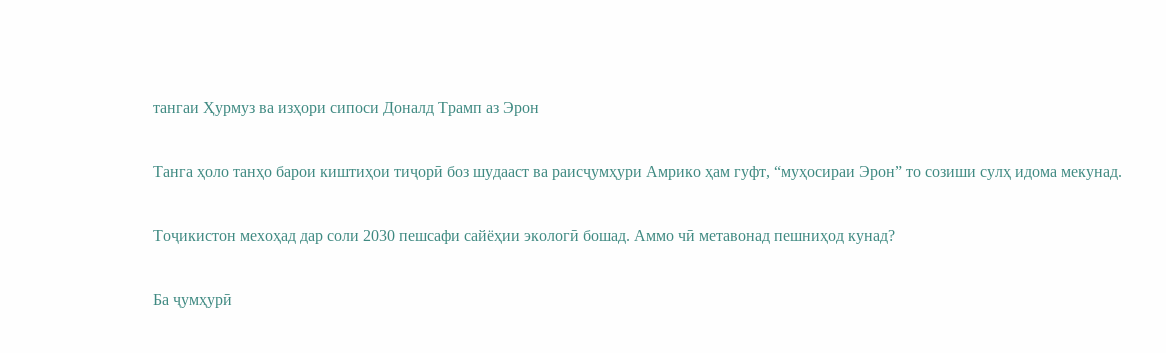тангаи Ҳурмуз ва изҳори сипоси Доналд Трамп аз Эрон

Танга ҳоло танҳо барои киштиҳои тиҷорӣ боз шудааст ва раисҷумҳури Амрико ҳам гуфт, “муҳосираи Эрон” то созиши сулҳ идома мекунад.

Тоҷикистон мехоҳад дар соли 2030 пешсафи сайёҳии экологӣ бошад. Аммо чӣ метавонад пешниҳод кунад?

Ба ҷумҳурӣ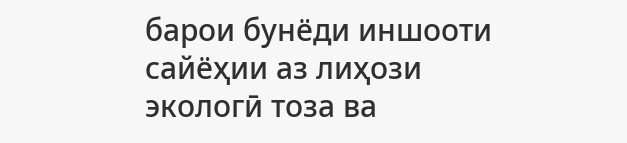барои бунёди иншооти сайёҳии аз лиҳози экологӣ тоза ва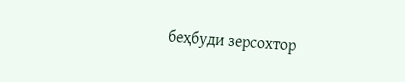беҳбуди зерсохтор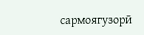сармоягузорӣ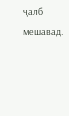ҷалб мешавад.